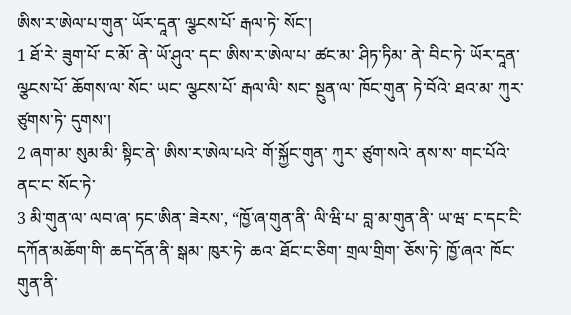ཨིས་ར་ཨེལ་པ་གུན་ ཡོར་དཱན་ ལྩངས་པོ་ རྒལ་ཏེ་ སོང་།
1 ཐོ་རེ་ ཟུག་པོ་ ང་མོ་ ནེ་ ཡོ་ཤུའ་ དང་ ཨིས་ར་ཨེལ་པ་ ཚང་མ་ ཤིཏ་ཏིམ་ ནེ་ བིང་ཏེ་ ཡོར་དཱན་ ལྩངས་པོ་ ཆོགས་ལ་ སོང་ ཡང་ ལྩངས་པོ་ རྒལ་ལི་ སང་ སྔུན་ལ་ ཁོང་གུན་ ཏེ་བོའེ་ ཐའ་མ་ ཀུར་ ཙུགས་ཏེ་ དུགས་།
2 ཞག་མ་ སུམ་མི་ སྟིང་ནེ་ ཨིས་ར་ཨེལ་པའེ་ གོ་སྐྱོང་གུན་ ཀུར་ ཙུག་སའེ་ ནས་ས་ གང་པོའེ་ ནང་ང་ སོང་ཏེ་
3 མི་གུན་ལ་ ལབ་ཞ་ ཏང་ཨིན་ ཟེརས་, “ཁྱོ་ཞ་གུན་ནི་ ལི་ཝི་པ་ བླ་མ་གུན་ནི་ ཡ་ཝ་ ང་དང་ངི་ དཀོན་མཆོག་གི་ ཆད་དོན་ནི་ སྒམ་ ཁུར་ཏེ་ ཆའ་ ཐོང་ང་ཅིག་ གྲལ་གྲིག་ ཅོས་ཏེ་ ཁྱོ་ཞའ་ ཁོང་གུན་ནི་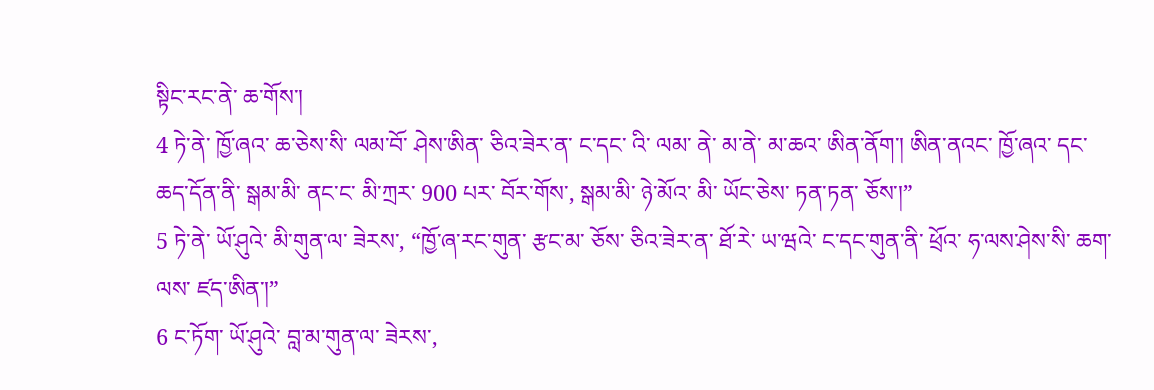སྟིང་རང་ནེ་ ཆ་གོས་།
4 ཏེ་ནེ་ ཁྱོ་ཞའ་ ཆ་ཅེས་སི་ ལམ་བོ་ ཤེས་ཨིན་ ཅིའ་ཟེར་ན་ ང་དང་ འི་ ལམ་ ནེ་ མ་ནེ་ མ་ཆའ་ ཨིན་ནོག་། ཨིན་ནའང་ ཁྱོ་ཞའ་ དང་ ཆད་དོན་ནི་ སྒམ་མི་ ནང་ང་ མི་ཀྲར་ 900 པར་ བོར་གོས་, སྒམ་མི་ ཉེ་མོའ་ མི་ ཡོང་ཅེས་ ཏན་ཏན་ ཅོས་།”
5 ཏེ་ནེ་ ཡོ་ཤུའེ་ མི་གུན་ལ་ ཟེརས་, “ཁྱོ་ཞ་རང་གུན་ རྩང་མ་ ཅོས་ ཅིའ་ཟེར་ན་ ཐོ་རེ་ ཡ་ཝའེ་ ང་དང་གུན་ནི་ ཕྲོའ་ ཧ་ལས་ཤེས་སི་ ཆག་ལས་ ཛད་ཨིན་།”
6 ང་ཏོག་ ཡོ་ཤུའེ་ བླ་མ་གུན་ལ་ ཟེརས་,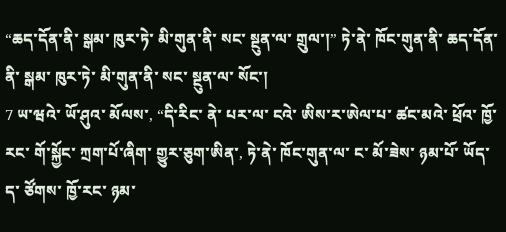“ཆད་དོན་ནི་ སྒམ་ ཁུར་ཏེ་ མི་གུན་ནི་ སང་ སྔུན་ལ་ གྲུལ་།” ཏེ་ནེ་ ཁོང་གུན་ནི་ ཆད་དོན་ནི་ སྒམ་ ཁུར་ཏེ་ མི་གུན་ནི་ སང་ སྔུན་ལ་ སོང་།
7 ཡ་ཝའེ་ ཡོ་ཤུའ་ མོལས་, “དི་རིང་ ནེ་ པར་ལ་ ངའེ་ ཨིས་ར་ཨེལ་པ་ ཚང་མའེ་ ཕྲོའ་ ཁྱོ་རང་ གོ་སྐྱོང་ ཀྲག་པོ་ཞིག་ གྱུར་ཅུག་ཨིན་, ཏེ་ནེ་ ཁོང་གུན་ལ་ ང་ མོ་ཟེས་ ཉམ་པོ་ ཡོད་ད་ ཙོགས་ ཁྱོ་རང་ ཉམ་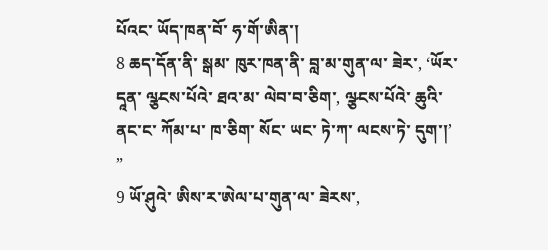པོའང་ ཡོད་ཁན་བོ་ ཧ་གོ་ཨིན་།
8 ཆད་དོན་ནི་ སྒམ་ ཁུར་ཁན་ནི་ བླ་མ་གུན་ལ་ ཟེར་, ‘ཡོར་དཱན་ ལྩངས་པོའེ་ ཐའ་མ་ ལེབ་བ་ཅིག་, ལྩངས་པོའེ་ ཆུའི་ ནང་ང་ ཀོམ་པ་ ཁ་ཅིག་ སོང་ ཡང་ ཏེ་ཀ་ ལངས་ཏེ་ དུག་།’ ”
9 ཡོ་ཤུའེ་ ཨིས་ར་ཨེལ་པ་གུན་ལ་ ཟེརས་,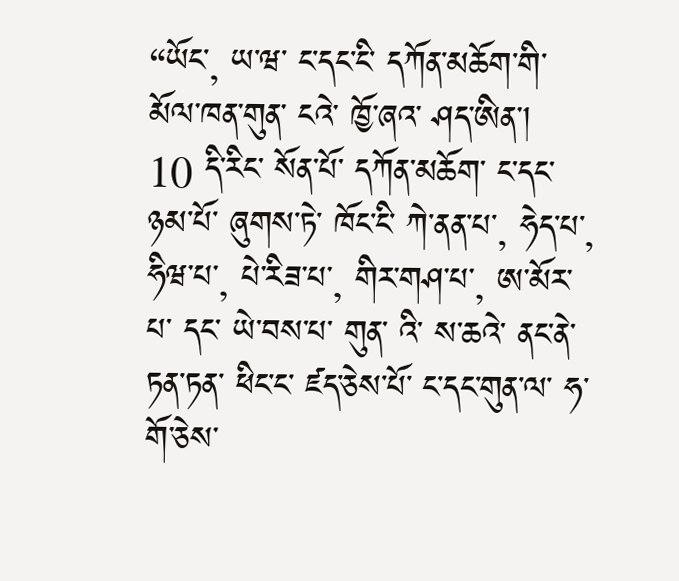“ཡོང་, ཡ་ཝ་ ང་དང་ངི་ དཀོན་མཆོག་གི་ མོལ་ཁན་གུན་ ངའེ་ ཁྱོ་ཞའ་ ཤད་ཨིན་།
10 དི་རིང་ སོན་པོ་ དཀོན་མཆོག་ ང་དང་ ཉམ་པོ་ ཞུགས་ཏེ་ ཁོང་ངི་ ཀེ་ནན་པ་, ཧེད་པ་, ཧིཝ་པ་, པེ་རིཟ་པ་, གིར་གཤ་པ་, ཨ་མོར་པ་ དང་ ཡེ་བས་པ་ གུན་ འི་ ས་ཆའེ་ ནང་ནེ་ ཏན་ཏན་ ཕིང་ང་ ཛད་ཅེས་པོ་ ང་དང་གུན་ལ་ ཧ་གོ་ཅེས་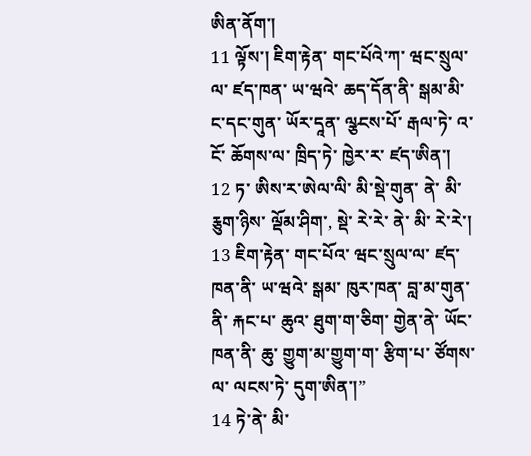ཨིན་ནོག་།
11 ལྟོས་། ཇིག་རྟེན་ གང་པོའེ་ཀ་ ཝང་སྲུལ་ལ་ ཛད་ཁན་ ཡ་ཝའེ་ ཆད་དོན་ནི་ སྒམ་མི་ ང་དང་གུན་ ཡོར་དཱན་ ལྩངས་པོ་ རྒལ་ཏེ་ འ་ངོ་ ཆོགས་ལ་ ཁྲིད་ཏེ་ ཁྱེར་ར་ ཛད་ཨིན་།
12 ཏ་ ཨིས་ར་ཨེལ་ལི་ མི་སྡེ་གུན་ ནེ་ མི་ རྕུག་ཉིས་ ལྡོམ་ཤིག་, སྡེ་ རེ་རེ་ ནེ་ མི་ རེ་རེ་།
13 ཇིག་རྟེན་ གང་པོའ་ ཝང་སྲུལ་ལ་ ཛད་ཁན་ནི་ ཡ་ཝའེ་ སྒམ་ ཁུར་ཁན་ བླ་མ་གུན་ནི་ རྐང་པ་ ཆུའ་ ཐུག་ག་ཅིག་ གྱེན་ནེ་ ཡོང་ཁན་ནི་ ཆུ་ གྱུག་མ་གྱུག་ག་ རྩིག་པ་ ཙོགས་ལ་ ལངས་ཏེ་ དུག་ཨིན་།”
14 ཏེ་ནེ་ མི་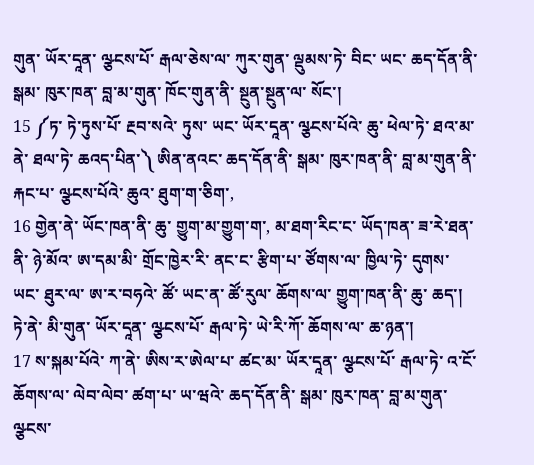གུན་ ཡོར་དཱན་ ལྩངས་པོ་ རྒལ་ཅེས་ལ་ ཀུར་གུན་ ལྡུམས་ཏེ་ བིང་ ཡང་ ཆད་དོན་ནི་ སྒམ་ ཁུར་ཁན་ བླ་མ་གུན་ ཁོང་གུན་ནི་ སྔུན་སྔུན་ལ་ སོང་།
15 ༼ཏ་ ཏེ་ཏུས་པོ་ རྔབ་སའེ་ ཏུས་ ཡང་ ཡོར་དཱན་ ལྩངས་པོའེ་ ཆུ་ ཕེལ་ཏེ་ ཐའ་མ་ནེ་ ཐལ་ཏེ་ ཆའད་པིན་༽ ཨིན་ནའང་ ཆད་དོན་ནི་ སྒམ་ ཁུར་ཁན་ནི་ བླ་མ་གུན་ནི་ རྐང་པ་ ལྩངས་པོའེ་ ཆུའ་ ཐུག་ག་ཅིག་,
16 གྱེན་ནེ་ ཡོང་ཁན་ནི་ ཆུ་ གྱུག་མ་གྱུག་ག་, མ་ཐག་རིང་ང་ ཡོད་ཁན་ ཟ་རེ་ཐན་ནི་ ཉེ་མོའ་ ཨ་དམ་མི་ གྲོང་ཁྱེར་རི་ ནང་ང་ རྩིག་པ་ ཙོགས་ལ་ ཁྱིལ་ཏེ་ དུགས་ ཡང་ ཐུར་ལ་ ཨ་ར་བཧའེ་ ཚོ་ ཡང་ན་ ཚོ་རུལ་ ཆོགས་ལ་ གྱུག་ཁན་ནི་ ཆུ་ ཆད་། ཏེ་ནེ་ མི་གུན་ ཡོར་དཱན་ ལྩངས་པོ་ རྒལ་ཏེ་ ཡེ་རི་ཀོ་ ཆོགས་ལ་ ཆ་ཉན་།
17 ས་སྐམ་པོའེ་ ཀ་ནེ་ ཨིས་ར་ཨེལ་པ་ ཚང་མ་ ཡོར་དཱན་ ལྩངས་པོ་ རྒལ་ཏེ་ འ་ངོ་ ཆོགས་ལ་ ལེབ་ལེབ་ ཚག་པ་ ཡ་ཝའེ་ ཆད་དོན་ནི་ སྒམ་ ཁུར་ཁན་ བླ་མ་གུན་ ལྩངས་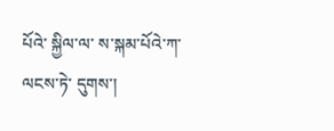པོའེ་ སྐྱིལ་ལ་ ས་སྐམ་པོའེ་ཀ་ ལངས་ཏེ་ དུགས་།